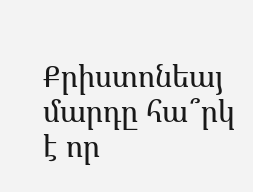Քրիստոնեայ մարդը հա՞րկ է որ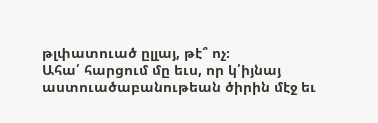թլփատուած ըլլայ, թէ՞ ոչ։
Ահա՛ հարցում մը եւս, որ կ՛իյնայ աստուածաբանութեան ծիրին մէջ եւ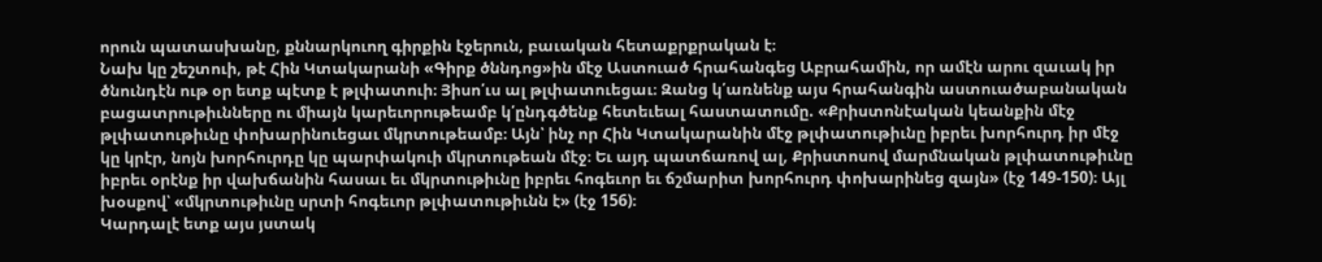որուն պատասխանը, քննարկուող գիրքին էջերուն, բաւական հետաքրքրական է։
Նախ կը շեշտուի, թէ Հին Կտակարանի «Գիրք ծննդոց»ին մէջ Աստուած հրահանգեց Աբրահամին, որ ամէն արու զաւակ իր ծնունդէն ութ օր ետք պէտք է թլփատուի։ Յիսո՛ւս ալ թլփատուեցաւ։ Զանց կ՛առնենք այս հրահանգին աստուածաբանական բացատրութիւնները ու միայն կարեւորութեամբ կ՛ընդգծենք հետեւեալ հաստատումը. «Քրիստոնէական կեանքին մէջ թլփատութիւնը փոխարինուեցաւ մկրտութեամբ։ Այն՝ ինչ որ Հին Կտակարանին մէջ թլփատութիւնը իբրեւ խորհուրդ իր մէջ կը կրէր, նոյն խորհուրդը կը պարփակուի մկրտութեան մէջ։ Եւ այդ պատճառով ալ, Քրիստոսով մարմնական թլփատութիւնը իբրեւ օրէնք իր վախճանին հասաւ եւ մկրտութիւնը իբրեւ հոգեւոր եւ ճշմարիտ խորհուրդ փոխարինեց զայն» (էջ 149-150)։ Այլ խօսքով՝ «մկրտութիւնը սրտի հոգեւոր թլփատութիւնն է» (էջ 156)։
Կարդալէ ետք այս յստակ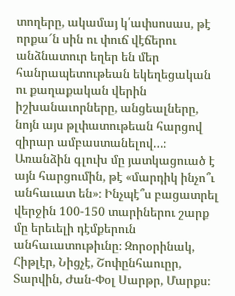տողերը, ակամայ կ՛ափսոսաս, թէ որքա՜ն սին ու փուճ վէճերու անձնատուր եղեր են մեր հանրապետութեան եկեղեցական ու քաղաքական վերին իշխանաւորները, անցեալները, նոյն այս թլփատութեան հարցով զիրար ամբաստանելով…։
Առանձին գլուխ մը յատկացուած է այն հարցումին, թէ «մարդիկ ինչո՞ւ անհաւատ են»։ Ինչպէ՞ս բացատրել վերջին 100-150 տարիներու շարք մը երեւելի դէմքերուն անհաւատութիւնը։ Զորօրինակ, Հիթլէր, Նիցչէ, Շոփընհաուըր, Տարվին, Ժան-Փօլ Սարթր, Մարքս։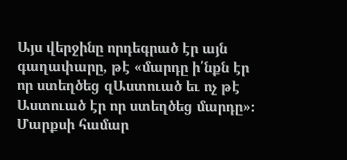Այս վերջինը որդեգրած էր այն գաղափարը, թէ «մարդը ի՛նքն էր որ ստեղծեց զԱստուած եւ ոչ թէ Աստուած էր որ ստեղծեց մարդը»։ Մարքսի համար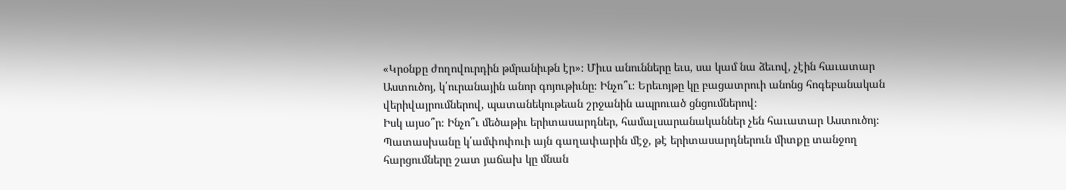«Կրօնքը ժողովուրդին թմրանիւթն էր»։ Միւս անունները եւս, սա կամ նա ձեւով, չէին հաւատար Աստուծոյ, կ՛ուրանային անոր գոյութիւնը։ Ինչո՞ւ։ Երեւոյթը կը բացատրուի անոնց հոգեբանական վերիվայրումներով, պատանեկութեան շրջանին ապրուած ցնցումներով։
Իսկ այսօ՞ր։ Ինչո՞ւ մեծաթիւ երիտասարդներ, համալսարանականներ չեն հաւատար Աստուծոյ։ Պատասխանը կ՛ամփոփուի այն գաղափարին մէջ, թէ երիտասարդներուն միտքը տանջող հարցումները շատ յաճախ կը մնան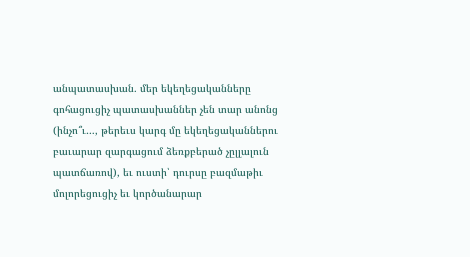անպատասխան. մեր եկեղեցականները գոհացուցիչ պատասխաններ չեն տար անոնց (ինչո՞ւ…, թերեւս կարգ մը եկեղեցականներու բաւարար զարգացում ձեռքբերած չըլլալուն պատճառով), եւ ուստի՝ դուրսը բազմաթիւ մոլորեցուցիչ եւ կործանարար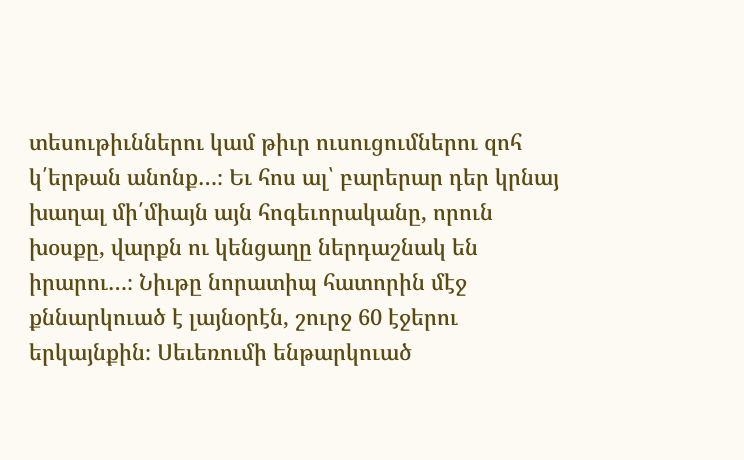տեսութիւններու կամ թիւր ուսուցումներու զոհ կ՛երթան անոնք…։ Եւ հոս ալ՝ բարերար դեր կրնայ խաղալ մի՛միայն այն հոգեւորականը, որուն խօսքը, վարքն ու կենցաղը ներդաշնակ են իրարու…։ Նիւթը նորատիպ հատորին մէջ քննարկուած է լայնօրէն, շուրջ 60 էջերու երկայնքին։ Սեւեռումի ենթարկուած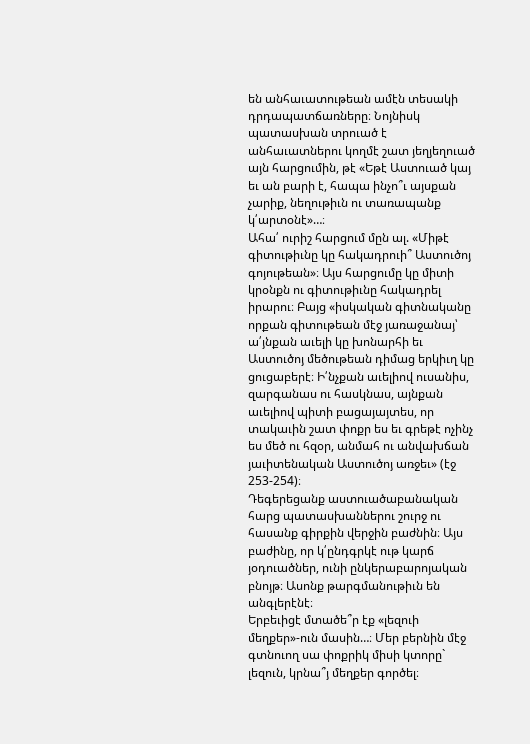են անհաւատութեան ամէն տեսակի դրդապատճառները։ Նոյնիսկ պատասխան տրուած է անհաւատներու կողմէ շատ յեղյեղուած այն հարցումին, թէ «Եթէ Աստուած կայ եւ ան բարի է, հապա ինչո՞ւ այսքան չարիք, նեղութիւն ու տառապանք կ՛արտօնէ»…։
Ահա՛ ուրիշ հարցում մըն ալ. «Միթէ գիտութիւնը կը հակադրուի՞ Աստուծոյ գոյութեան»։ Այս հարցումը կը միտի կրօնքն ու գիտութիւնը հակադրել իրարու։ Բայց «իսկական գիտնականը որքան գիտութեան մէջ յառաջանայ՝ ա՛յնքան աւելի կը խոնարհի եւ Աստուծոյ մեծութեան դիմաց երկիւղ կը ցուցաբերէ։ Ի՛նչքան աւելիով ուսանիս, զարգանաս ու հասկնաս, այնքան աւելիով պիտի բացայայտես, որ տակաւին շատ փոքր ես եւ գրեթէ ոչինչ ես մեծ ու հզօր, անմահ ու անվախճան յաւիտենական Աստուծոյ առջեւ» (էջ 253-254)։
Դեգերեցանք աստուածաբանական հարց պատասխաններու շուրջ ու հասանք գիրքին վերջին բաժնին։ Այս բաժինը, որ կ՛ընդգրկէ ութ կարճ յօդուածներ, ունի ընկերաբարոյական բնոյթ։ Ասոնք թարգմանութիւն են անգլերէնէ։
Երբեւիցէ մտածե՞ր էք «լեզուի մեղքեր»-ուն մասին…։ Մեր բերնին մէջ գտնուող սա փոքրիկ միսի կտորը` լեզուն, կրնա՞յ մեղքեր գործել։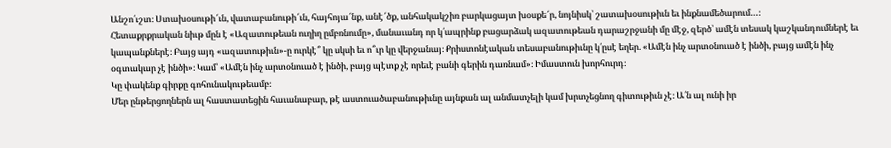Անշո՛ւշտ։ Ստախօսութի՜ւն, վատաբանութի՜ւն, հայհոյա՜նք, անէ՜ծք, անհակակշիռ բարկացայտ խօսքե՜ր, նոյնիսկ՝ շատախօսութիւն եւ ինքնամեծարում…։
Հետաքրքրական նիւթ մըն է «Ազատութեան ուղիղ ըմբռնումը», մանաւանդ որ կ՛ապրինք բացարձակ ազատութեան դարաշրջանի մը մէջ, զերծ՝ ամէն տեսակ կաշկանդումներէ եւ կապանքներէ։ Բայց այդ «ազատութիւն»-ը ուրկէ՞ կը սկսի եւ ո՞ւր կը վերջանայ։ Քրիստոնէական տեսաբանութիւնը կ՛ըսէ եղեր. «Ամէն ինչ արտօնուած է ինծի, բայց ամէն ինչ օգտակար չէ ինծի»։ Կամ՝ «Ամէն ինչ արտօնուած է ինծի, բայց պէտք չէ որեւէ բանի գերին դառնամ»։ Իմաստուն խորհուրդ։
Կը փակենք գիրքը գոհունակութեամբ։
Մեր ընթերցողներն ալ հաստատեցին հաւանաբար, թէ աստուածաբանութիւնը այնքան ալ անմատչելի կամ խրտչեցնող գիտութիւն չէ։ Ա՛ն ալ ունի իր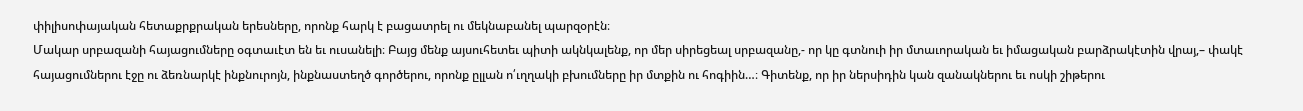փիլիսոփայական հետաքրքրական երեսները, որոնք հարկ է բացատրել ու մեկնաբանել պարզօրէն։
Մակար սրբազանի հայացումները օգտաւէտ են եւ ուսանելի։ Բայց մենք այսուհետեւ պիտի ակնկալենք, որ մեր սիրեցեալ սրբազանը,- որ կը գտնուի իր մտաւորական եւ իմացական բարձրակէտին վրայ,– փակէ հայացումներու էջը ու ձեռնարկէ ինքնուրոյն, ինքնաստեղծ գործերու, որոնք ըլլան ո՛ւղղակի բխումները իր մտքին ու հոգիին…։ Գիտենք, որ իր ներսիդին կան զանակներու եւ ոսկի շիթերու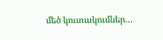մեծ կուտակումներ…